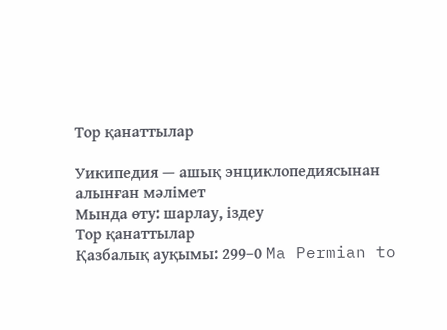Тор қанаттылар

Уикипедия — ашық энциклопедиясынан алынған мәлімет
Мында өту: шарлау, іздеу
Тор қанаттылар
Қазбалық ауқымы: 299–0 Ma Permian to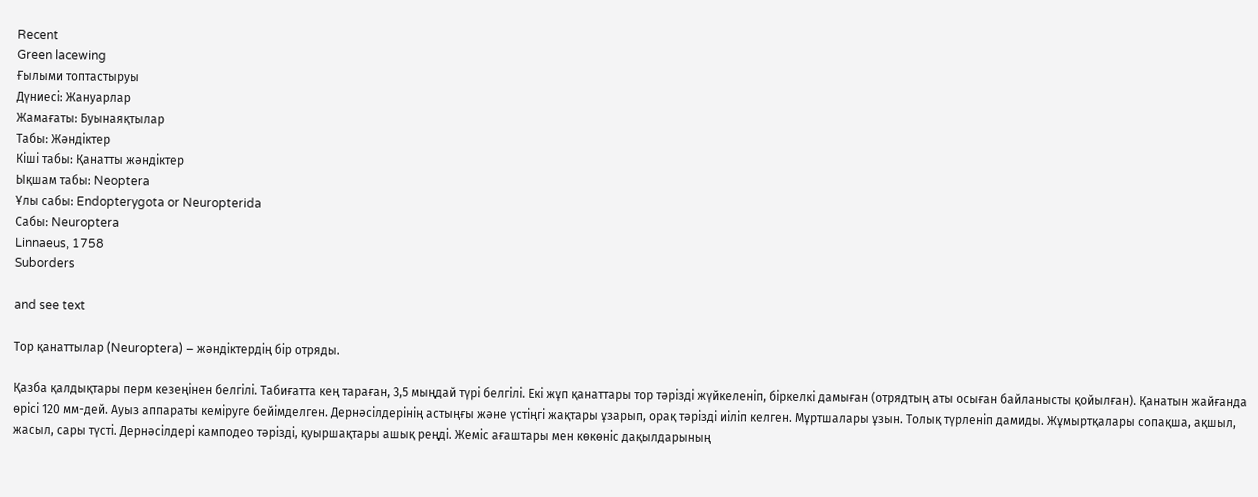Recent
Green lacewing
Ғылыми топтастыруы
Дүниесі: Жануарлар
Жамағаты: Буынаяқтылар
Табы: Жәндіктер
Кіші табы: Қанатты жәндіктер
Ықшам табы: Neoptera
Ұлы сабы: Endopterygota or Neuropterida
Сабы: Neuroptera
Linnaeus, 1758
Suborders

and see text

Тор қанаттылар (Neuroptera) – жәндіктердің бір отряды.

Қазба қалдықтары перм кезеңінен белгілі. Табиғатта кең тараған, 3,5 мыңдай түрі белгілі. Екі жұп қанаттары тор тәрізді жүйкеленіп, біркелкі дамыған (отрядтың аты осыған байланысты қойылған). Қанатын жайғанда өрісі 120 мм-дей. Ауыз аппараты кеміруге бейімделген. Дернәсілдерінің астыңғы және үстіңгі жақтары ұзарып, орақ тәрізді иіліп келген. Мұртшалары ұзын. Толық түрленіп дамиды. Жұмыртқалары сопақша, ақшыл, жасыл, сары түсті. Дернәсілдері камподео тәрізді, қуыршақтары ашық реңді. Жеміс ағаштары мен көкөніс дақылдарының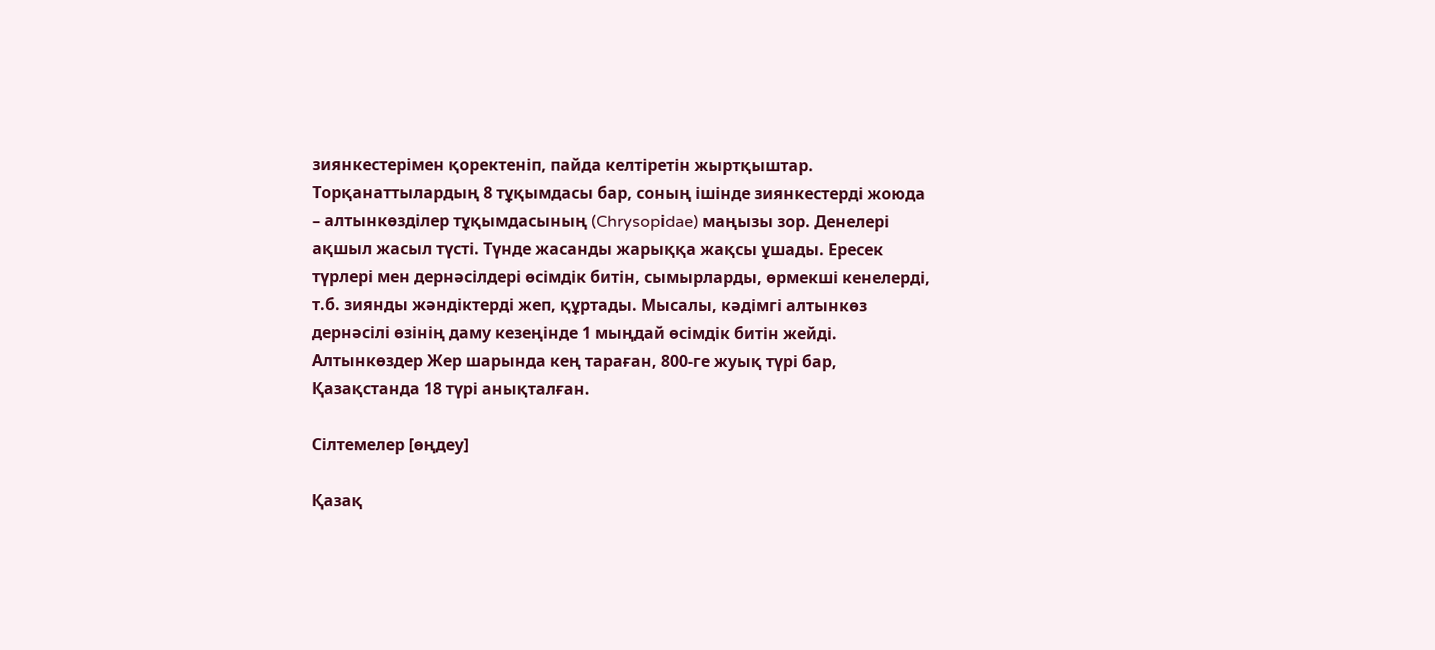зиянкестерімен қоректеніп, пайда келтіретін жыртқыштар. Торқанаттылардың 8 тұқымдасы бар, соның ішінде зиянкестерді жоюда – алтынкөзділер тұқымдасының (Chrysopіdae) маңызы зор. Денелері ақшыл жасыл түсті. Түнде жасанды жарыққа жақсы ұшады. Ересек түрлері мен дернәсілдері өсімдік битін, сымырларды, өрмекші кенелерді, т.б. зиянды жәндіктерді жеп, құртады. Мысалы, кәдімгі алтынкөз дернәсілі өзінің даму кезеңінде 1 мыңдай өсімдік битін жейді. Алтынкөздер Жер шарында кең тараған, 800-ге жуық түрі бар, Қазақстанда 18 түрі анықталған.

Сілтемелер [өңдеу]

Қазақ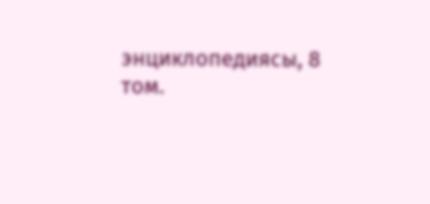энциклопедиясы, 8 том.